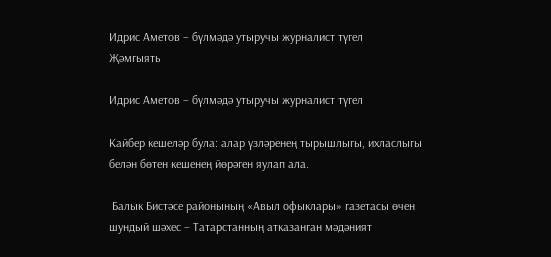Идрис Аметов – бүлмәдә утыручы журналист түгел
Җәмгыять

Идрис Аметов – бүлмәдә утыручы журналист түгел

Кайбер кешеләр була: алар үзләренең тырышлыгы, ихласлыгы белән бөтен кешенең йөрәген яулап ала.

 Балык Бистәсе районының «Авыл офыклары» газетасы өчен шундый шәхес – Татарстанның атказанган мәдәният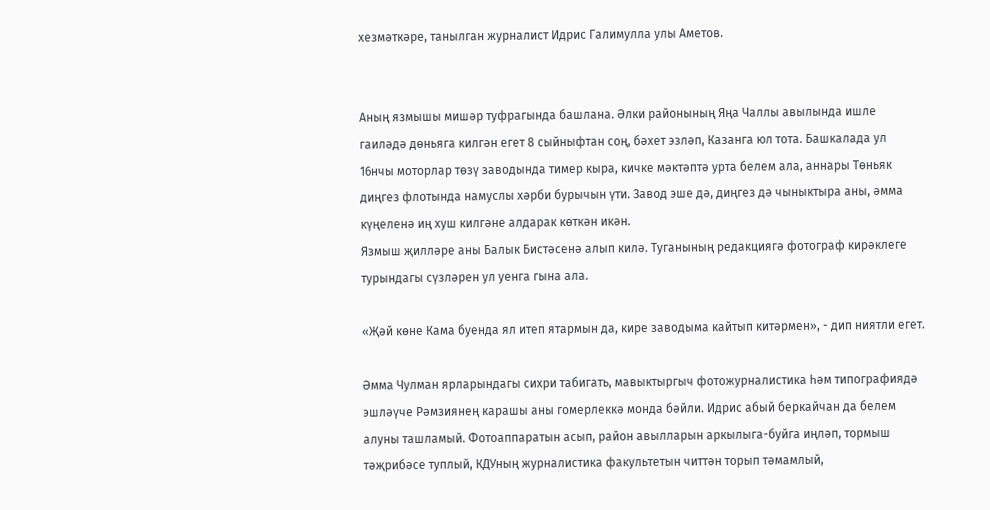хезмәткәре, танылган журналист Идрис Галимулла улы Аметов.


Аның язмышы мишәр туфрагында башлана. Әлки районының Яңа Чаллы авылында ишле гаиләдә дөньяга килгән егет 8 сыйныфтан соң, бәхет эзләп, Казанга юл тота. Башкалада ул 16нчы моторлар төзү заводында тимер кыра, кичке мәктәптә урта белем ала, аннары Төньяк диңгез флотында намуслы хәрби бурычын үти. Завод эше дә, диңгез дә чыныктыра аны, әмма күңеленә иң хуш килгәне алдарак көткән икән.
Язмыш җилләре аны Балык Бистәсенә алып килә. Туганының редакциягә фотограф кирәклеге турындагы сүзләрен ул уенга гына ала.

«Җәй көне Кама буенда ял итеп ятармын да, кире заводыма кайтып китәрмен», - дип ниятли егет.

Әмма Чулман ярларындагы сихри табигать, мавыктыргыч фотожурналистика һәм типографиядә эшләүче Рәмзиянең карашы аны гомерлеккә монда бәйли. Идрис абый беркайчан да белем алуны ташламый. Фотоаппаратын асып, район авылларын аркылыга-буйга иңләп, тормыш тәҗрибәсе туплый, КДУның журналистика факультетын читтән торып тәмамлый,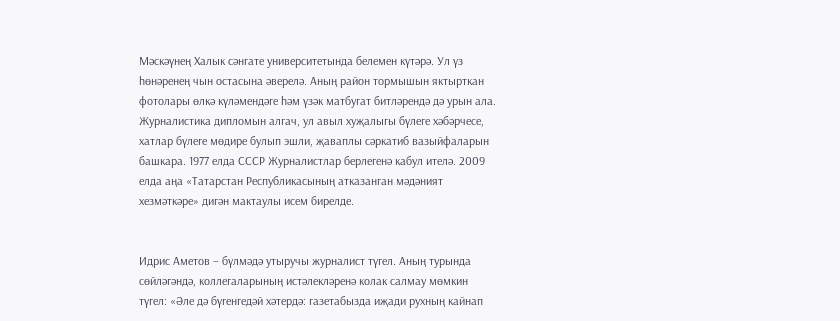Мәскәүнең Халык сәнгате университетында белемен күтәрә. Ул үз һөнәренең чын остасына әверелә. Аның район тормышын яктырткан фотолары өлкә күләмендәге һәм үзәк матбугат битләрендә дә урын ала. Журналистика дипломын алгач, ул авыл хуҗалыгы бүлеге хәбәрчесе, хатлар бүлеге мөдире булып эшли, җаваплы сәркатиб вазыйфаларын башкара. 1977 елда СССР Журналистлар берлегенә кабул ителә. 2009 елда аңа «Татарстан Республикасының атказанган мәдәният хезмәткәре» дигән мактаулы исем бирелде.


Идрис Аметов – бүлмәдә утыручы журналист түгел. Аның турында сөйләгәндә, коллегаларының истәлекләренә колак салмау мөмкин түгел: «Әле дә бүгенгедәй хәтердә: газетабызда иҗади рухның кайнап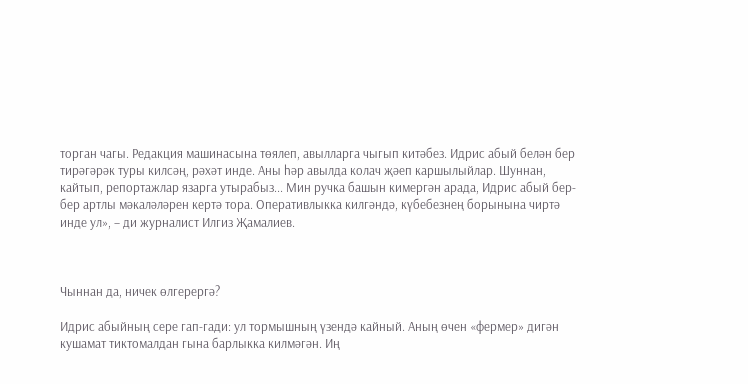торган чагы. Редакция машинасына төялеп, авылларга чыгып китәбез. Идрис абый белән бер тирәгәрәк туры килсәң, рәхәт инде. Аны һәр авылда колач җәеп каршылыйлар. Шуннан, кайтып, репортажлар язарга утырабыз... Мин ручка башын кимергән арада, Идрис абый бер-бер артлы мәкаләләрен кертә тора. Оперативлыкка килгәндә, күбебезнең борынына чиртә инде ул», – ди журналист Илгиз Җамалиев.



Чыннан да, ничек өлгерергә?

Идрис абыйның сере гап-гади: ул тормышның үзендә кайный. Аның өчен «фермер» дигән кушамат тиктомалдан гына барлыкка килмәгән. Иң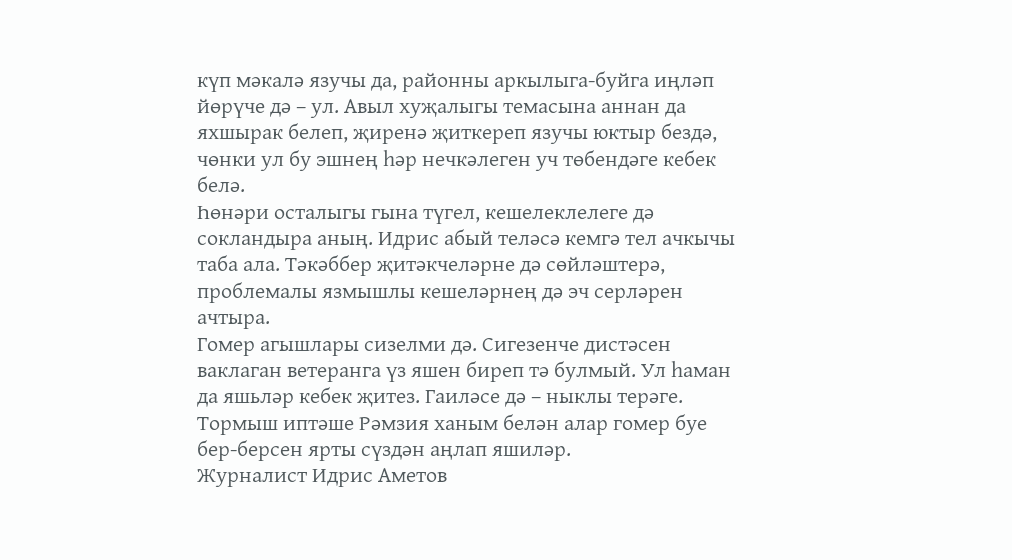күп мәкалә язучы да, районны аркылыга-буйга иңләп йөрүче дә – ул. Авыл хуҗалыгы темасына аннан да яхшырак белеп, җиренә җиткереп язучы юктыр бездә, чөнки ул бу эшнең һәр нечкәлеген уч төбендәге кебек белә.
Һөнәри осталыгы гына түгел, кешелеклелеге дә сокландыра аның. Идрис абый теләсә кемгә тел ачкычы таба ала. Тәкәббер җитәкчеләрне дә сөйләштерә, проблемалы язмышлы кешеләрнең дә эч серләрен ачтыра.
Гомер агышлары сизелми дә. Сигезенче дистәсен ваклаган ветеранга үз яшен биреп тә булмый. Ул һаман да яшьләр кебек җитез. Гаиләсе дә – ныклы терәге. Тормыш иптәше Рәмзия ханым белән алар гомер буе бер-берсен ярты сүздән аңлап яшиләр.
Журналист Идрис Аметов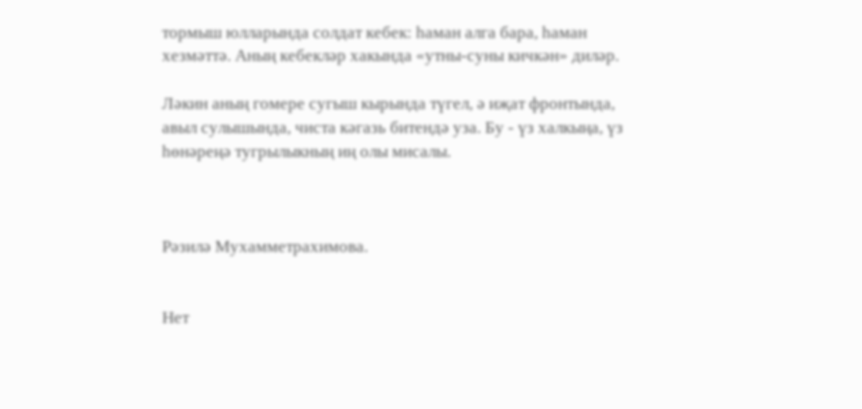тормыш юлларында солдат кебек: һаман алга бара, һаман хезмәттә. Аның кебекләр хакында «утны-суны кичкән» диләр.

Ләкин аның гомере сугыш кырында түгел, ә иҗат фронтында, авыл сулышында, чиста кәгазь битендә уза. Бу - үз халкыңа, үз һөнәреңә тугрылыкның иң олы мисалы.



Рәзилә Мухамметрахимова.


Нет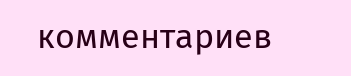комментариев